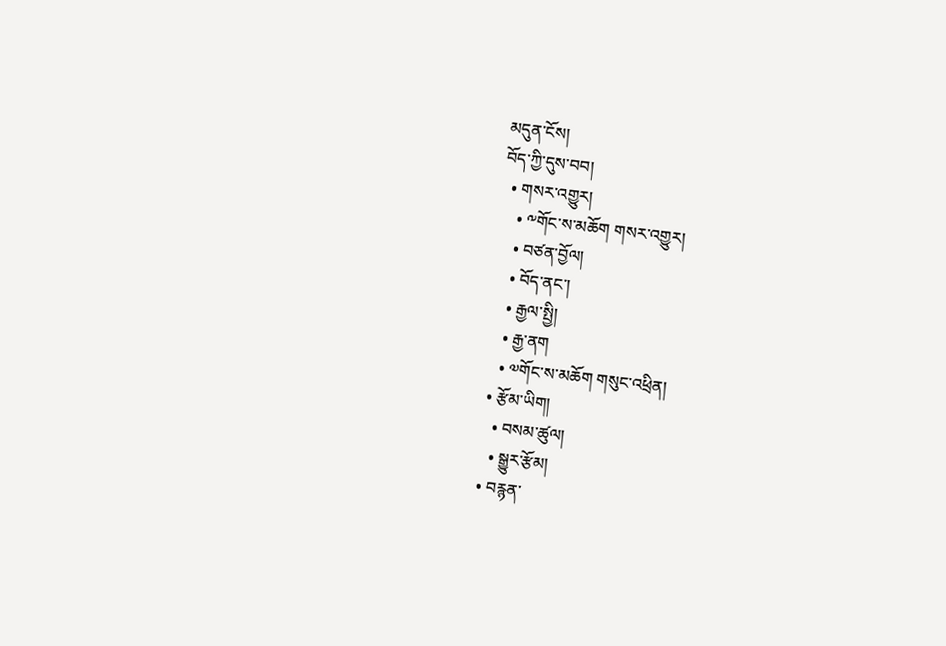མདུན་ངོས།
བོད་ཀྱི་དུས་བབ།
  • གསར་འགྱུར།
    • ༸གོང་ས་མཆོག གསར་འགྱུར།
    • བཙན་བྱོལ།
    • བོད་ནང་།
    • རྒྱལ་སྤྱི།
    • རྒྱ་ནག
    • ༧གོང་ས་མཆོག གསུང་འཕྲིན།
  • རྩོམ་ཡིག།
    • བསམ་ཚུལ།
    • སྒྱུར་རྩོམ།
  • བརྙན་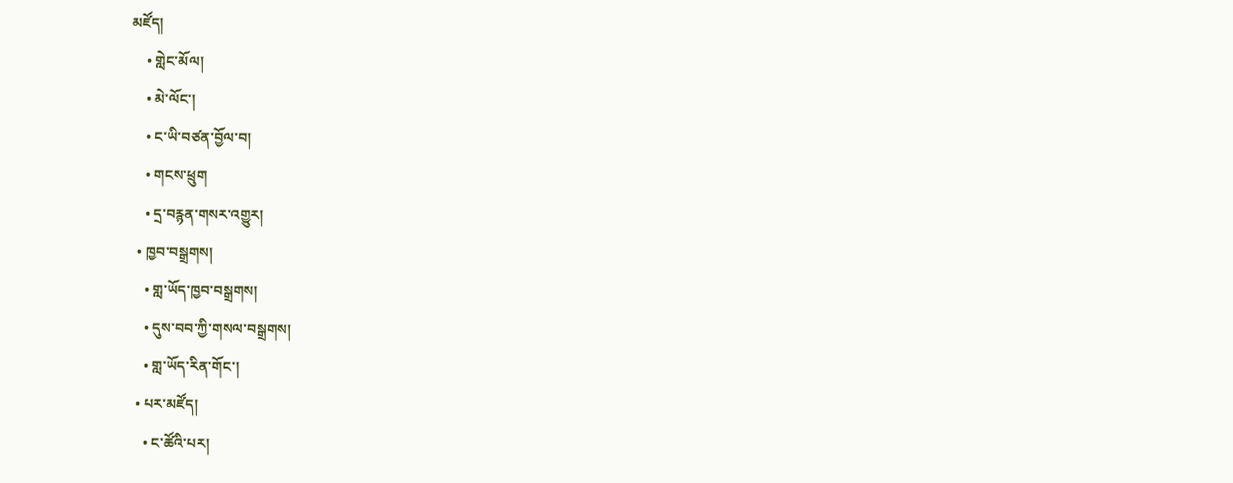མཛོད།
    • གླེང་མོལ།
    • མེ་ལོང་།
    • ང་ཡི་བཙན་བྱོལ་བ།
    • གངས་ཕྲུག
    • དྲ་བརྙན་གསར་འགྱུར།
  • ཁྱབ་བསྒྲགས།
    • གླ་ཡོད་ཁྱབ་བསྒྲགས།
    • དུས་བབ་ཀྱི་གསལ་བསྒྲགས།
    • གླ་ཡོད་རིན་གོང་།
  • པར་མཛོད།
    • ང་ཚོའི་པར།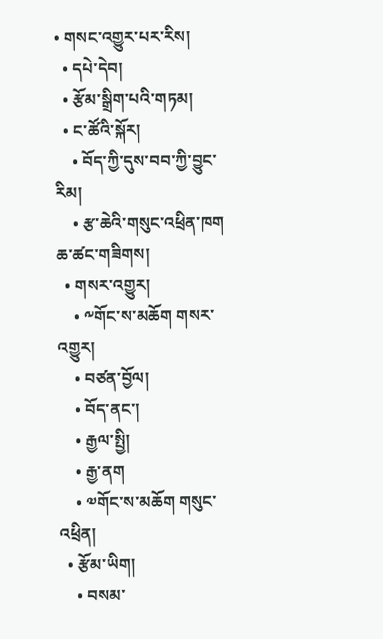• གསང་འགྱུར་པར་རིས།
  • དཔེ་དེབ།
  • རྩོམ་སྒྲིག་པའི་གཏམ།
  • ང་ཚོའི་སྐོར།
    • བོད་ཀྱི་དུས་བབ་ཀྱི་བྱུང་རིམ།
    • རྩ་ཆེའི་གསུང་འཕྲིན་ཁག
ཆ་ཚང་གཟིགས།
  • གསར་འགྱུར།
    • ༸གོང་ས་མཆོག གསར་འགྱུར།
    • བཙན་བྱོལ།
    • བོད་ནང་།
    • རྒྱལ་སྤྱི།
    • རྒྱ་ནག
    • ༧གོང་ས་མཆོག གསུང་འཕྲིན།
  • རྩོམ་ཡིག།
    • བསམ་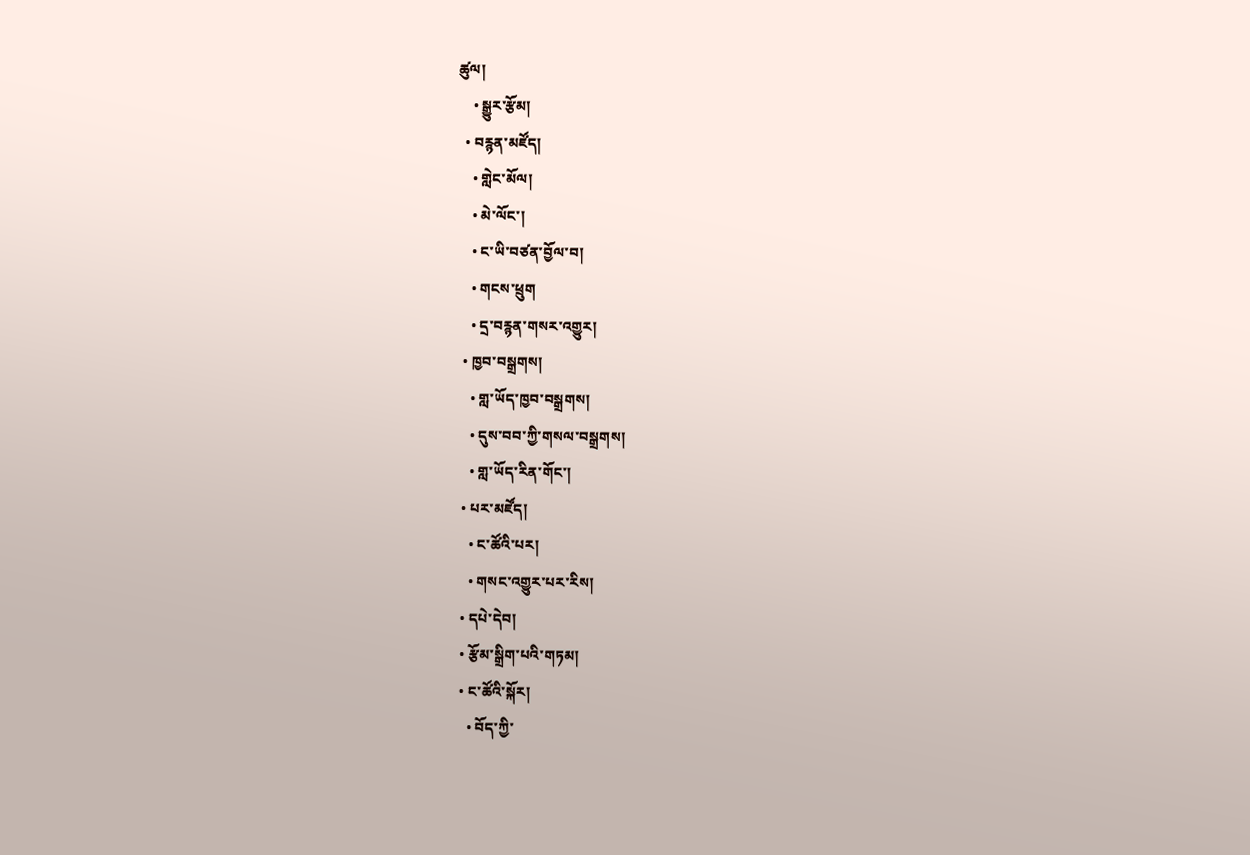ཚུལ།
    • སྒྱུར་རྩོམ།
  • བརྙན་མཛོད།
    • གླེང་མོལ།
    • མེ་ལོང་།
    • ང་ཡི་བཙན་བྱོལ་བ།
    • གངས་ཕྲུག
    • དྲ་བརྙན་གསར་འགྱུར།
  • ཁྱབ་བསྒྲགས།
    • གླ་ཡོད་ཁྱབ་བསྒྲགས།
    • དུས་བབ་ཀྱི་གསལ་བསྒྲགས།
    • གླ་ཡོད་རིན་གོང་།
  • པར་མཛོད།
    • ང་ཚོའི་པར།
    • གསང་འགྱུར་པར་རིས།
  • དཔེ་དེབ།
  • རྩོམ་སྒྲིག་པའི་གཏམ།
  • ང་ཚོའི་སྐོར།
    • བོད་ཀྱི་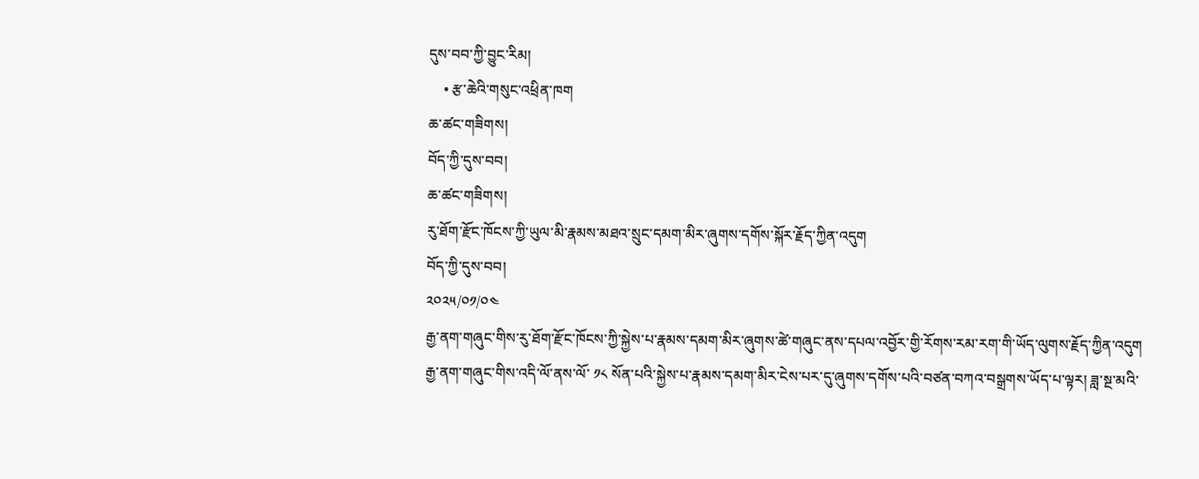དུས་བབ་ཀྱི་བྱུང་རིམ།
    • རྩ་ཆེའི་གསུང་འཕྲིན་ཁག
ཆ་ཚང་གཟིགས།
བོད་ཀྱི་དུས་བབ།
ཆ་ཚང་གཟིགས།
རུ་ཐོག་རྫོང་ཁོངས་ཀྱི་ཡུལ་མི་རྣམས་མཐའ་སྲུང་དམག་མིར་ཞུགས་དགོས་སྐོར་རྗོད་ཀྱིན་འདུག
བོད་ཀྱི་དུས་བབ།
༢༠༢༥/༠༡/༠༤
རྒྱ་ནག་གཞུང་གིས་རུ་ཐོག་རྫོང་ཁོངས་ཀྱི་སྐྱེས་པ་རྣམས་དམག་མིར་ཞུགས་ཚེ་གཞུང་ནས་དཔལ་འབྱོར་གྱི་རོགས་རམ་རག་གི་ཡོད་ལུགས་རྗོད་ཀྱིན་འདུག
རྒྱ་ནག་གཞུང་གིས་འདི་ལོ་ནས་ལོ་ ༡༨ སོན་པའི་སྐྱེས་པ་རྣམས་དམག་མིར་ངེས་པར་དུ་ཞུགས་དགོས་པའི་བཙན་བཀའ་བསྒྲགས་ཡོད་པ་ལྟར། ཟླ་སྔ་མའི་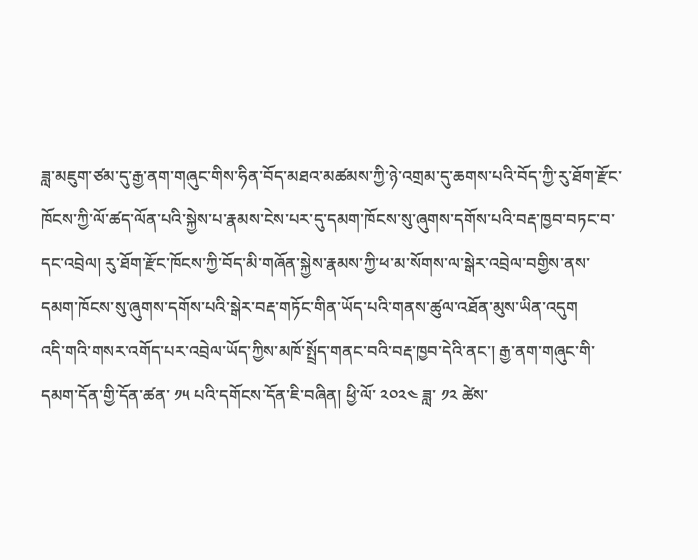ཟླ་མཇུག་ཙམ་དུ་རྒྱ་ནག་གཞུང་གིས་ཧིན་བོད་མཐའ་མཚམས་ཀྱི་ཉེ་འགྲམ་དུ་ཆགས་པའི་བོད་ཀྱི་རུ་ཐོག་རྫོང་ཁོངས་ཀྱི་ལོ་ཚད་ལོན་པའི་སྐྱེས་པ་རྣམས་ངེས་པར་དུ་དམག་ཁོངས་སུ་ཞུགས་དགོས་པའི་བརྡ་ཁྱབ་བཏང་བ་དང་འབྲེལ། རུ་ཐོག་རྫོང་ཁོངས་ཀྱི་བོད་མི་གཞོན་སྐྱེས་རྣམས་ཀྱི་ཕ་མ་སོགས་ལ་སྒེར་འབྲེལ་བགྱིས་ནས་དམག་ཁོངས་སུ་ཞུགས་དགོས་པའི་སྒེར་བརྡ་གཏོང་གིན་ཡོད་པའི་གནས་ཚུལ་འཐོན་མུས་ཡིན་འདུག
འདི་གའི་གསར་འགོད་པར་འབྲེལ་ཡོད་ཀྱིས་མཁོ་སྤྲོད་གནང་བའི་བརྡ་ཁྱབ་དེའི་ནང་། རྒྱ་ནག་གཞུང་གི་དམག་དོན་གྱི་དོན་ཚན་ ༡༥ པའི་དགོངས་དོན་ཇི་བཞིན། ཕྱི་ལོ་ ༢༠༢༤ ཟླ་ ༡༢ ཚེས་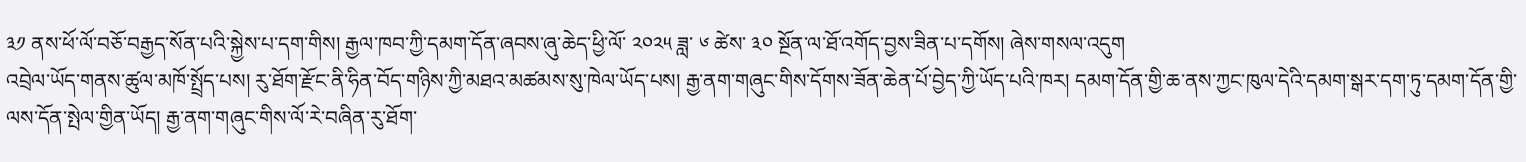༣༡ ནས་ཕོ་ལོ་བཅོ་བརྒྱད་སོན་པའི་སྐྱེས་པ་དག་གིས། རྒྱལ་ཁབ་ཀྱི་དམག་དོན་ཞབས་ཞུ་ཆེད་ཕྱི་ལོ་ ༢༠༢༥ ཟླ་ ༦ ཚེས་ ༣༠ སྔོན་ལ་ཐོ་འགོད་བྱས་ཟིན་པ་དགོས། ཞེས་གསལ་འདུག
འབྲེལ་ཡོད་གནས་ཚུལ་མཁོ་སྤྲོད་པས། རུ་ཐོག་རྫོང་ནི་ཧིན་བོད་གཉིས་ཀྱི་མཐའ་མཚམས་སུ་ཁེལ་ཡོད་པས། རྒྱ་ནག་གཞུང་གིས་དོགས་ཟོན་ཆེན་པོ་བྱེད་ཀྱི་ཡོད་པའི་ཁར། དམག་དོན་གྱི་ཆ་ནས་ཀྱང་ཁུལ་དེའི་དམག་སྒར་དག་ཏུ་དམག་དོན་གྱི་ལས་དོན་སྤེལ་གྱིན་ཡོད། རྒྱ་ནག་གཞུང་གིས་ལོ་རེ་བཞིན་རུ་ཐོག་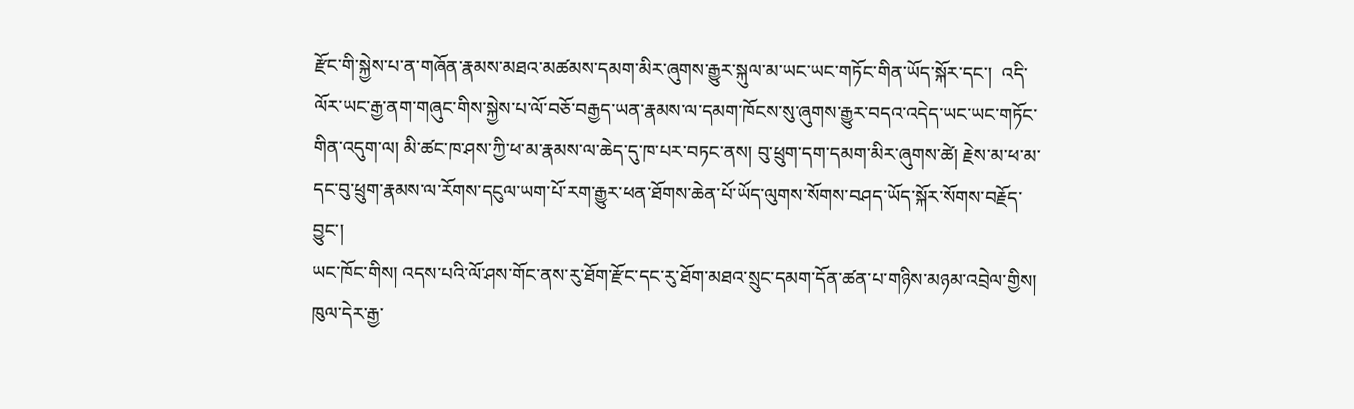རྫོང་གི་སྐྱེས་པ་ན་གཞོན་རྣམས་མཐའ་མཚམས་དམག་མིར་ཞུགས་རྒྱུར་སྐུལ་མ་ཡང་ཡང་གཏོང་གིན་ཡོད་སྐོར་དང་།  འདི་ལོར་ཡང་རྒྱ་ནག་གཞུང་གིས་སྐྱེས་པ་ལོ་བཅོ་བརྒྱད་ཡན་རྣམས་ལ་དམག་ཁོངས་སུ་ཞུགས་རྒྱུར་བདའ་འདེད་ཡང་ཡང་གཏོང་གིན་འདུག་ལ། མི་ཚང་ཁ་ཤས་ཀྱི་ཕ་མ་རྣམས་ལ་ཆེད་དུ་ཁ་པར་བཏང་ནས། བུ་ཕྲུག་དག་དམག་མིར་ཞུགས་ཚེ། རྗེས་མ་ཕ་མ་དང་བུ་ཕྲུག་རྣམས་ལ་རོགས་དངུལ་ཡག་པོ་རག་རྒྱུར་ཕན་ཐོགས་ཆེན་པོ་ཡོད་ལུགས་སོགས་བཤད་ཡོད་སྐོར་སོགས་བརྗོད་བྱུང་།
ཡང་ཁོང་གིས། འདས་པའི་ལོ་ཤས་གོང་ནས་རུ་ཐོག་རྫོང་དང་རུ་ཐོག་མཐའ་སྲུང་དམག་དོན་ཚན་པ་གཉིས་མཉམ་འབྲེལ་གྱིས། ཁུལ་དེར་རྒྱ་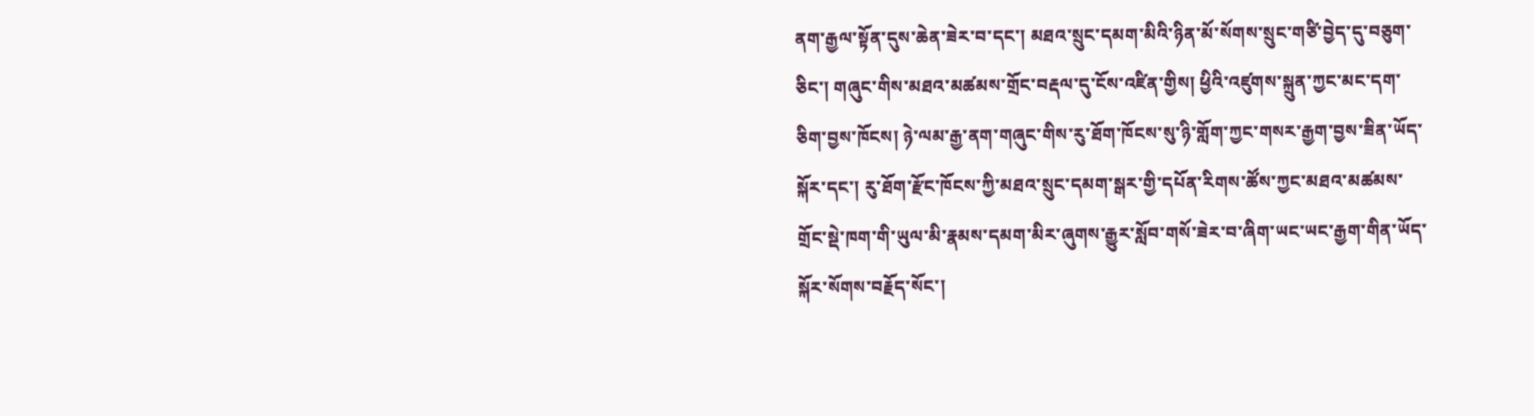ནག་རྒྱལ་སྟོན་དུས་ཆེན་ཟེར་བ་དང་། མཐའ་སྲུང་དམག་མིའི་ཉིན་མོ་སོགས་སྲུང་གཙི་བྱེད་དུ་བཅུག་ཅིང་། གཞུང་གིས་མཐའ་མཚམས་གྲོང་བརྡལ་དུ་ངོས་འཛིན་གྱིས། ཕྱིའི་འཛུགས་སྐྲུན་ཀྱང་མང་དག་ཅིག་བྱས་ཁོངས། ཉེ་ལམ་རྒྱ་ནག་གཞུང་གིས་རུ་ཐོག་ཁོངས་སུ་ཉི་གློག་ཀྱང་གསར་རྒྱག་བྱས་ཟིན་ཡོད་སྐོར་དང་། རུ་ཐོག་རྫོང་ཁོངས་ཀྱི་མཐའ་སྲུང་དམག་སྒར་གྱི་དཔོན་རིགས་ཚོས་ཀྱང་མཐའ་མཚམས་གྲོང་སྡེ་ཁག་གི་ཡུལ་མི་རྣམས་དམག་མིར་ཞུགས་རྒྱུར་སློབ་གསོ་ཟེར་བ་ཞིག་ཡང་ཡང་རྒྱག་གིན་ཡོད་སྐོར་སོགས་བརྗོད་སོང་།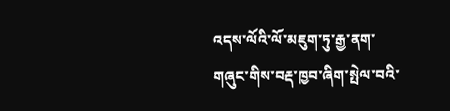འདས་ལོའི་ལོ་མཇུག་ཏུ་རྒྱ་ནག་གཞུང་གིས་བརྡ་ཁྱབ་ཞིག་སྤེལ་བའི་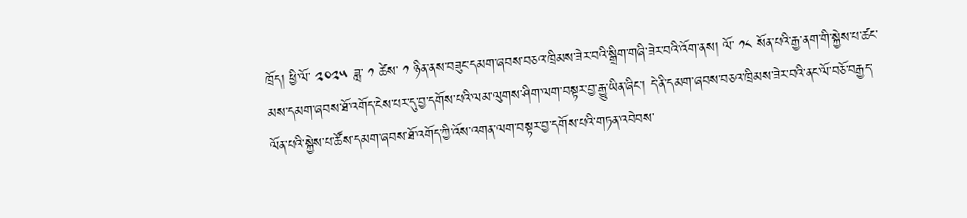ཁྲོད། ཕྱི་ལོ་ ༢༠༢༥ ཟླ་ ༡ ཚེས་ ༡ ཉིན་ནས་བཟུང་དམག་ཞབས་བཅའ་ཁྲིམས་ཟེར་བའི་སྒྲིག་གཞི་ཟེར་བའི་འོག་ནས། ལོ་ ༡༨ སོན་པའི་རྒྱ་ནག་གི་སྐྱེས་པ་ཚང་མས་དམག་ཞབས་ཐོ་འགོད་ངེས་པར་དུ་བྱ་དགོས་པའི་ལམ་ལུགས་ཤིག་ལག་བསྟར་བྱ་རྒྱུ་ཡིན་ཞིང་། དེ་ནི་དམག་ཞབས་བཅའ་ཁྲིམས་ཟེར་བའི་ནང་ལོ་བཅོ་བརྒྱད་ལོན་པའི་སྐྱེས་པ་ཚོས་དམག་ཞབས་ཐོ་འགོད་ཀྱི་འོས་འགན་ལག་བསྟར་བྱ་དགོས་པའི་གཏན་འབེབས་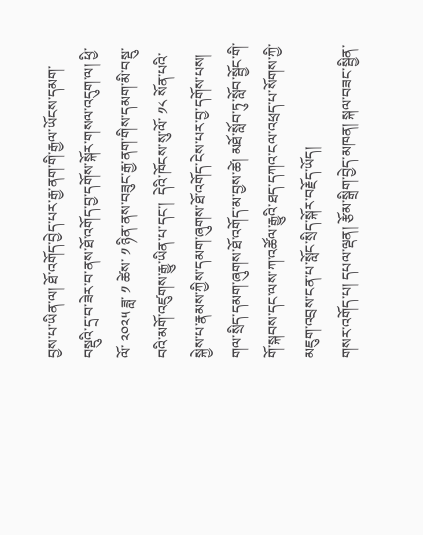བྱས་པ་ཡིན་ལ། ཐོ་འགོད་བྱེད་པར་རྒྱ་ནག་གི་རྒྱལ་ཡོངས་དམག་བསྡུའི་དྲ་བ་ཟེར་བ་ནས་ཐོ་འགོད་བྱ་དགོས་སྐོར་གསལ་འདུག་ལ། ཕྱི་ལོ་ ༢༠༢༥ ཟླ་ ༡ ཚེས་ ༡ ཉིན་ནས་བཟུང་རྒྱ་ནག་གིས་དམག་མི་བསྡུ་བའི་མགོ་འཛུགས་རྒྱུ་ཡིན་པ་དང་།  དེའི་ཁོངས་སུ་ལོ་ ༡༨ སོན་པའི་སྐྱེས་པ་རྣམས་ཀྱིས་དམག་ཞུགས་ཐོ་འགོད་ངེས་པར་བྱ་དགོས་པས། གལ་སྲིད་དམག་ཞུགས་ཐོ་འགོད་མ་བྱས་ཚེ། མཐོ་སློབ་ཏུ་སློབ་སྦྱོང་གི་གོ་སྐབས་དང་ལས་ཀ་འཚོལ་རྒྱུའི་ཐད་དཀའ་ངལ་འཕྲད་པ་སོགས་ཀྱི་མཇུག་འབྲས་ངན་པ་སློང་སྲིད་སྐོར་བརྗོད་ཡོད།
གསར་འགོད་པ། དཔལ་ལྡན། རྩོམ་སྒྲིག་བྱེད་མཁན། སྐལ་བཟང་སྦྱིན་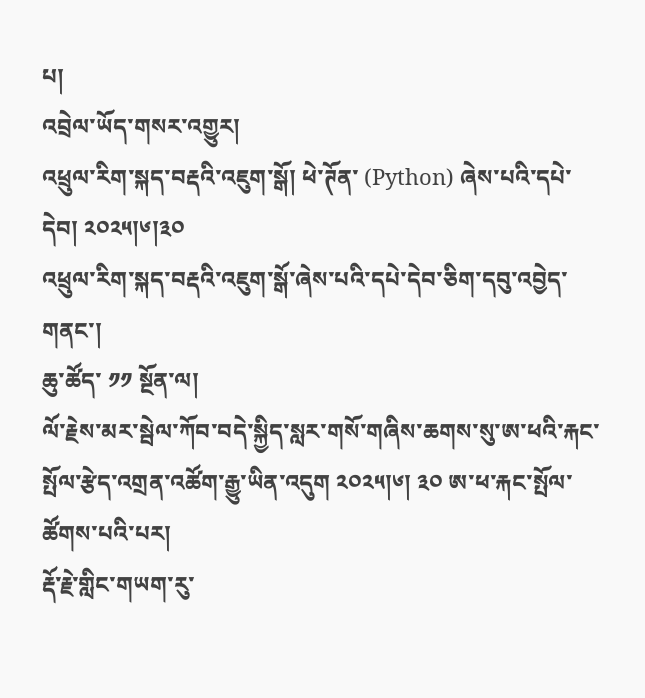པ།
འབྲེལ་ཡོད་གསར་འགྱུར།
འཕྲུལ་རིག་སྐད་བརྡའི་འཇུག་སྒོ། ཕེ་ཊོན་ (Python) ཞེས་པའི་དཔེ་དེབ། ༢༠༢༥།༦།༣༠
འཕྲུལ་རིག་སྐད་བརྡའི་འཇུག་སྒོ་ཞེས་པའི་དཔེ་དེབ་ཅིག་དབུ་འབྱེད་གནང་།
ཆུ་ཚོད་ ༡༡ སྔོན་ལ།
ལོ་རྗེས་མར་སྦེལ་ཀོབ་བདེ་སྐྱིད་སླར་གསོ་གཞིས་ཆགས་སུ་ཨ་ཕའི་རྐང་སྤོལ་རྩེད་འགྲན་འཚོག་རྒྱུ་ཡིན་འདུག ༢༠༢༥།༦། ༣༠ ཨ་ཕ་རྐང་སྤོལ་ཚོགས་པའི་པར།
རྡོ་རྗེ་གླིང་གཡག་རུ་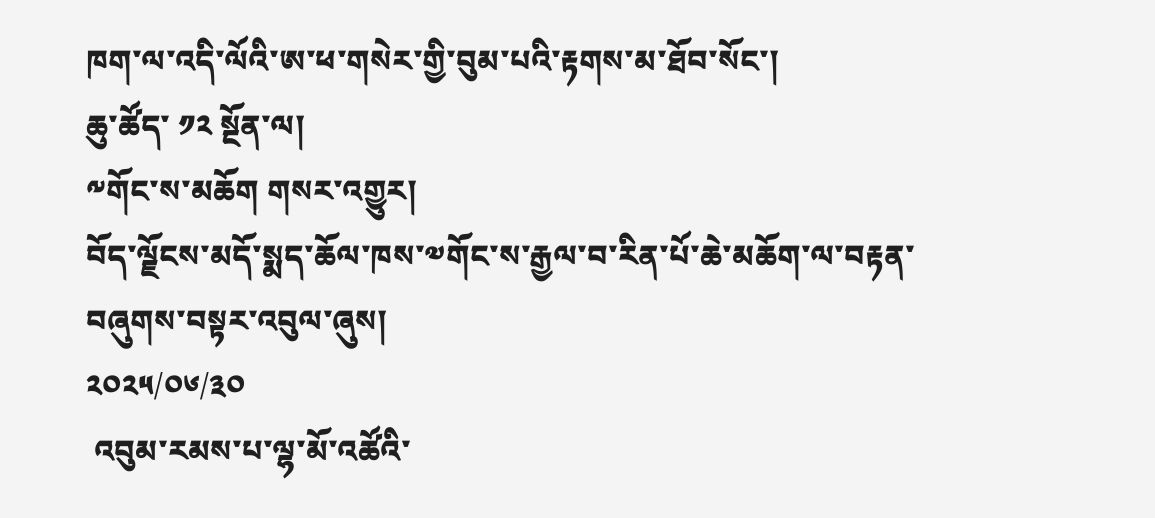ཁག་ལ་འདི་ལོའི་ཨ་ཕ་གསེར་གྱི་བུམ་པའི་རྟགས་མ་ཐོབ་སོང་།
ཆུ་ཚོད་ ༡༢ སྔོན་ལ།
༸གོང་ས་མཆོག གསར་འགྱུར།
བོད་ལྗོངས་མདོ་སྨད་ཆོལ་ཁས་༧གོང་ས་རྒྱལ་བ་རིན་པོ་ཆེ་མཆོག་ལ་བརྟན་བཞུགས་བསྟར་འབུལ་ཞུས།
༢༠༢༥/༠༦/༣༠
 འབུམ་རམས་པ་ལྷ་མོ་འཚོའི་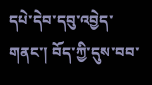དཔེ་དེབ་དབུ་འབྱེད་གནང་། བོད་ཀྱི་དུས་བབ་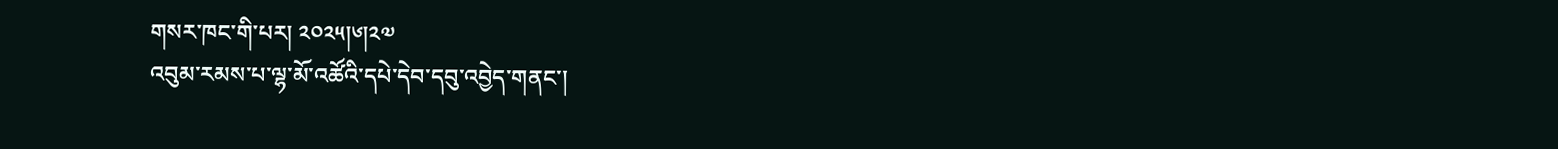གསར་ཁང་གི་པར། ༢༠༢༥།༦།༢༧
འབུམ་རམས་པ་ལྷ་མོ་འཚོའི་དཔེ་དེབ་དབུ་འབྱེད་གནང་།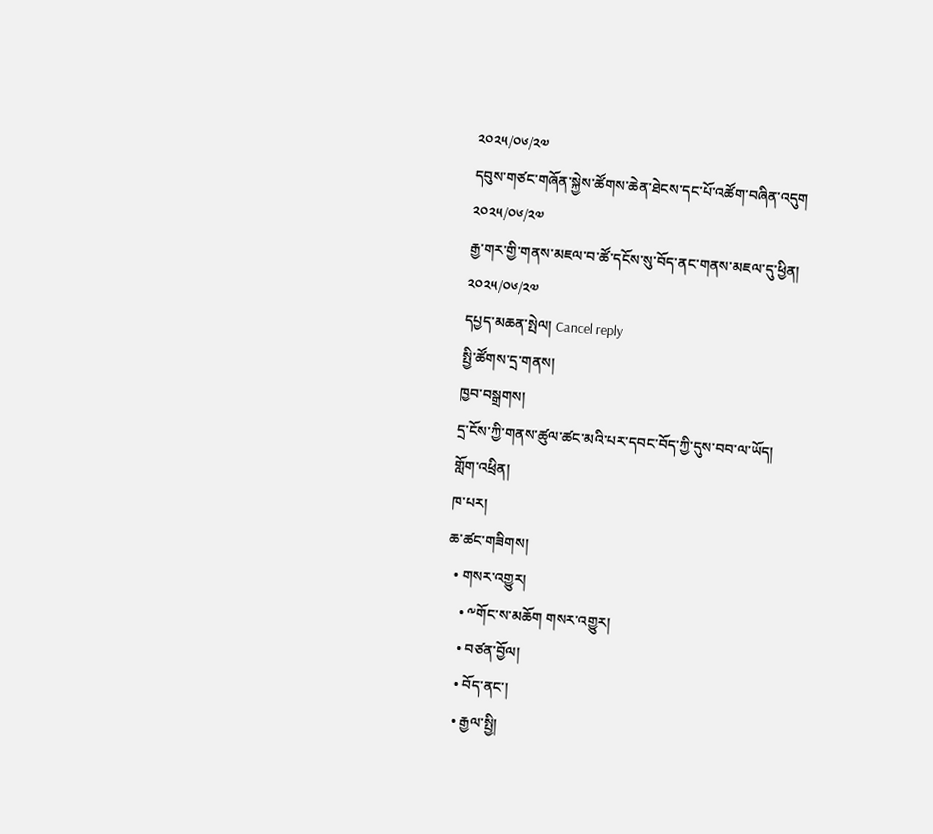༢༠༢༥/༠༦/༢༧
དབུས་གཙང་གཞོན་སྐྱེས་ཚོགས་ཆེན་ཐེངས་དང་པོ་འཚོག་བཞིན་འདུག
༢༠༢༥/༠༦/༢༧
རྒྱ་གར་གྱི་གནས་མཇལ་བ་ཚོ་དངོས་སུ་བོད་ནང་གནས་མཇལ་དུ་ཕྱིན།
༢༠༢༥/༠༦/༢༧
དཔྱད་མཆན་སྤེལ། Cancel reply
སྤྱི་ཚོགས་དྲ་གནས།
ཁྱབ་བསྒྲགས།
དྲ་ངོས་ཀྱི་གནས་ཚུལ་ཚང་མའི་པར་དབང་བོད་ཀྱི་དུས་བབ་ལ་ཡོད།
གློག་འཕྲིན།
ཁ་པར།
ཆ་ཚང་གཟིགས།
  • གསར་འགྱུར།
    • ༸གོང་ས་མཆོག གསར་འགྱུར།
    • བཙན་བྱོལ།
    • བོད་ནང་།
    • རྒྱལ་སྤྱི།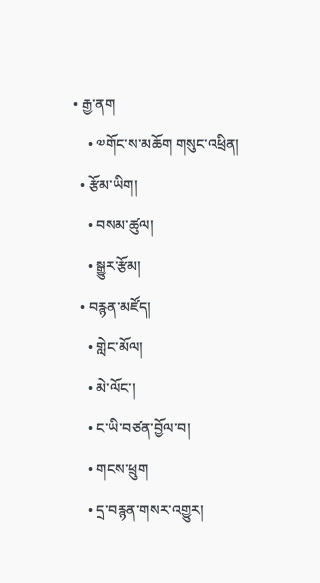• རྒྱ་ནག
    • ༧གོང་ས་མཆོག གསུང་འཕྲིན།
  • རྩོམ་ཡིག།
    • བསམ་ཚུལ།
    • སྒྱུར་རྩོམ།
  • བརྙན་མཛོད།
    • གླེང་མོལ།
    • མེ་ལོང་།
    • ང་ཡི་བཙན་བྱོལ་བ།
    • གངས་ཕྲུག
    • དྲ་བརྙན་གསར་འགྱུར།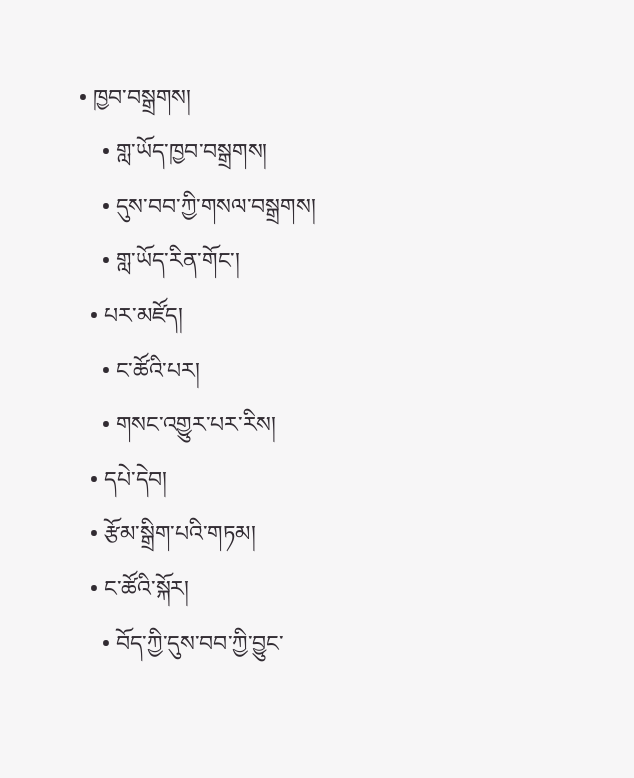• ཁྱབ་བསྒྲགས།
    • གླ་ཡོད་ཁྱབ་བསྒྲགས།
    • དུས་བབ་ཀྱི་གསལ་བསྒྲགས།
    • གླ་ཡོད་རིན་གོང་།
  • པར་མཛོད།
    • ང་ཚོའི་པར།
    • གསང་འགྱུར་པར་རིས།
  • དཔེ་དེབ།
  • རྩོམ་སྒྲིག་པའི་གཏམ།
  • ང་ཚོའི་སྐོར།
    • བོད་ཀྱི་དུས་བབ་ཀྱི་བྱུང་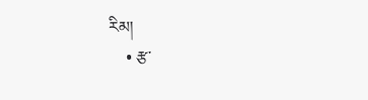རིམ།
    • རྩ་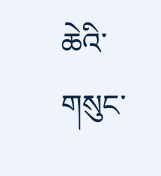ཆེའི་གསུང་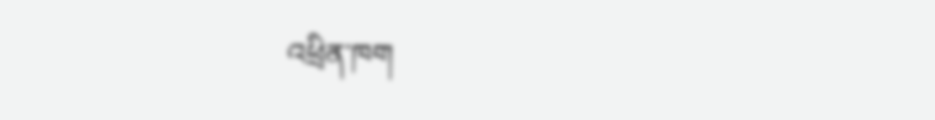འཕྲིན་ཁག